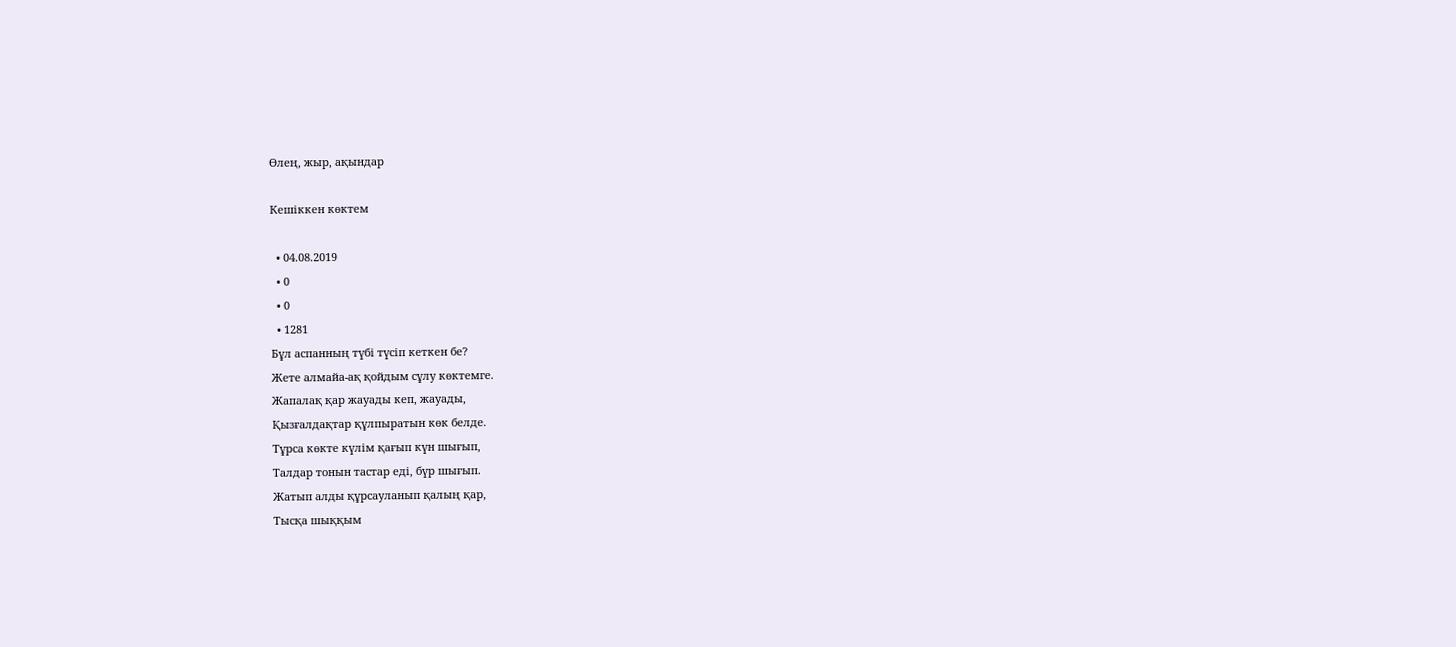Өлең, жыр, ақындар

Кешіккен көктем

  • 04.08.2019
  • 0
  • 0
  • 1281
Бұл аспанның түбі түсіп кеткен бе?
Жете алмайа-ақ қойдым сұлу көктемге.
Жапалақ қар жауады кеп, жауады,
Қызғалдақтар құлпыратын көк белде.
Тұрса көкте күлім қағып күн шығып,
Талдар тонын тастар еді, бүр шығып.
Жатып алды құрсауланып қалың қар,
Тысқа шыққым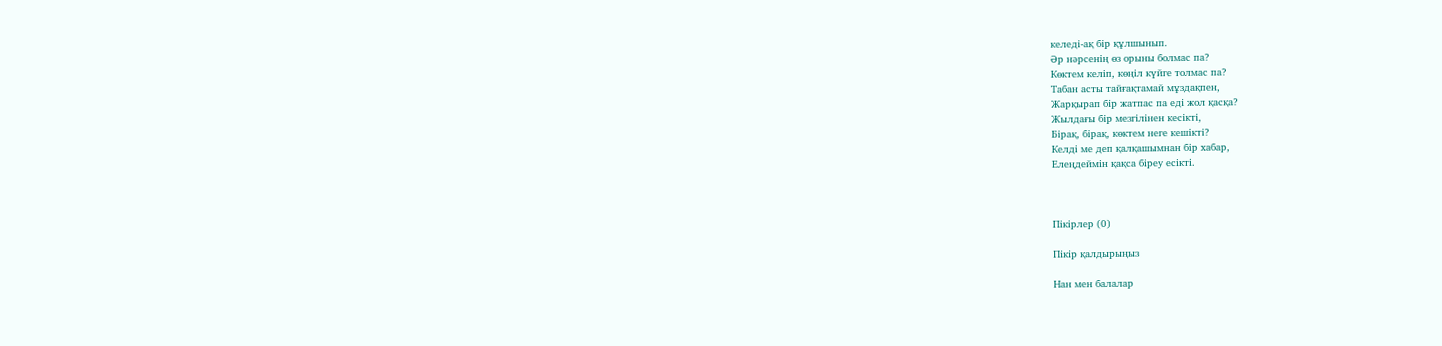келеді-ақ бір құлшынып.
Әр нәрсенің өз орыны болмас па?
Көктем келіп, көңіл күйге толмас па?
Табан асты тайғақтамай мұздақпен,
Жарқырап бір жатпас па еді жол қасқа?
Жылдағы бір мезгілінен кесікті,
Бірақ, бірақ, көктем неге кешікті?
Келді ме деп қалқашымнан бір хабар,
Елеңдеймін қақса біреу есікті.



Пікірлер (0)

Пікір қалдырыңыз

Нан мен балалар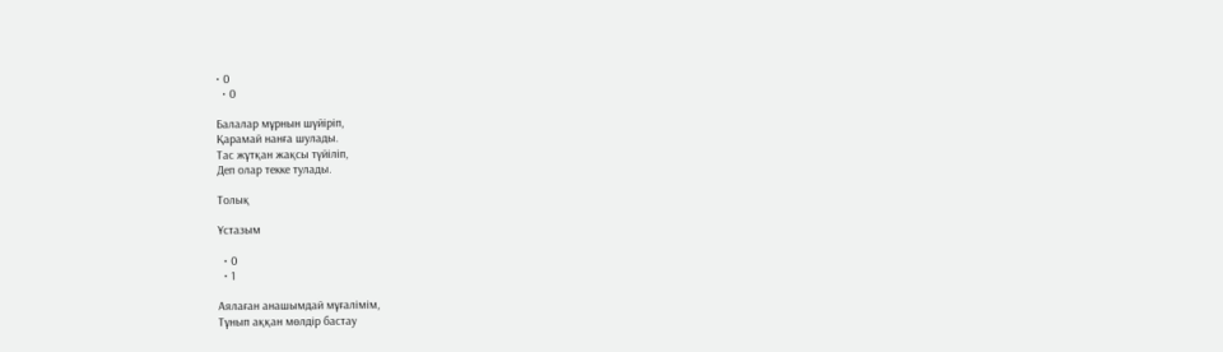• 0
  • 0

Балалар мұрнын шүйіріп,
Қарамай нанға шулады.
Тас жұтқан жақсы түйіліп,
Деп олар текке тулады.

Толық

Ұстазым

  • 0
  • 1

Аялаған анашымдай мұғалімім,
Тұнып аққан мөлдір бастау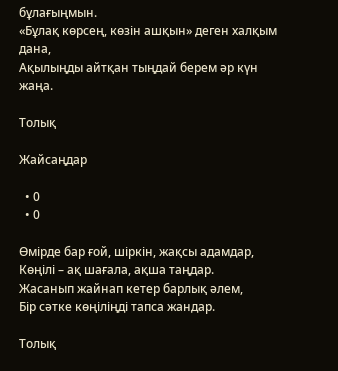бұлағыңмын.
«Бұлақ көрсең, көзін ашқын» деген халқым дана,
Ақылыңды айтқан тыңдай берем әр күн жаңа.

Толық

Жайсаңдар

  • 0
  • 0

Өмірде бар ғой, шіркін, жақсы адамдар,
Көңілі – ақ шағала, ақша таңдар.
Жасанып жайнап кетер барлық әлем,
Бір сәтке көңіліңді тапса жандар.

Толық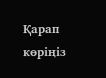Қарап көріңіз